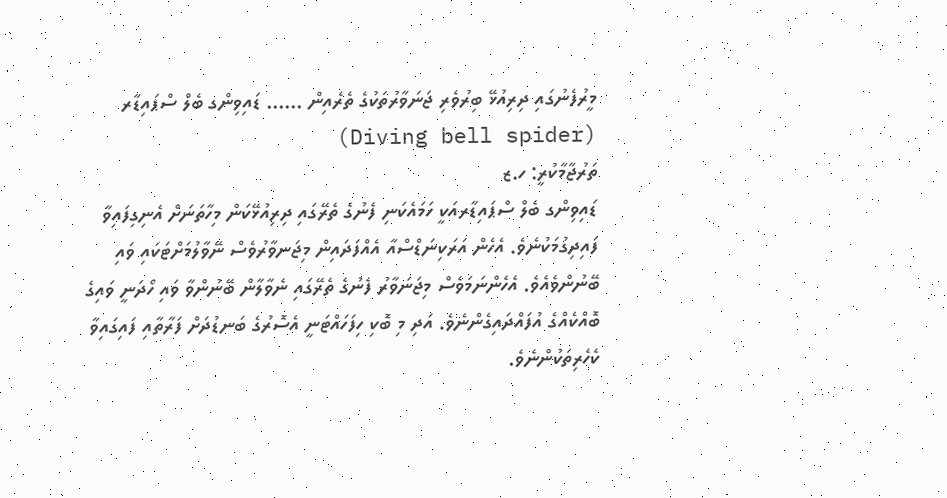މީރުފެނުގައި ދިރިއުޅޭ ބިރުވެރި ޖަނަވާރުތަކުގެ ތެރެއިން ...... ޑައިވިންގ ބެލް ސްޕައިޑާރ (Diving bell spider)
ތަރުޖާމާކުރީ: ހ.ޒ
ޑައިވިންގ ބެލް ސްޕައިޑާރއަކީ ހަމައެކަނި ފެނުގެ ތެރޭގައި ދިރިއުޅޭކަން މިހާތަނަށް އެނިގިފައިވާ ފައިދިގުމަކުނެވެ. އެހެން އަރަކިނަޑްސްއާ އެއްފަދައިން މިޖަނވާރުވެސް ނޭވާލުމަށްޓަކައި ވައި ބޭނުންވެއެވެ. އެހެންނަމަވެސް މިޖަނަވާރު ފެނުގެ ތެރޭގައި ނެވާލާން ބޭނުންވާ ވައި ހޯދަނީ ވައިގެ ބޮއްކެއްގެ އުފައްދައިގެންނެވެ. އަދި މި ބޮކި ހިފަހައްޓަނީ އެސޮރުގެ ބަނޑުދަށް ފަރާތާއި ފައިގައިވާ ކެހެރިތަކުންނެވެ.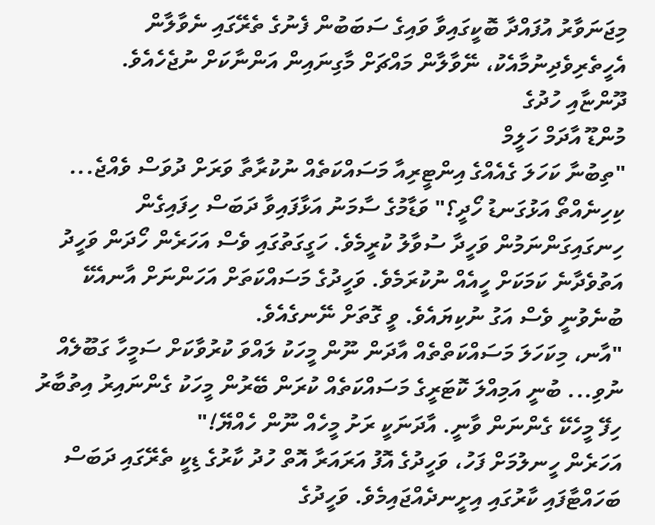މިޖަނަވާރު އުފައްދާ ބޮކީގައިވާ ވައިގެ ސަބަބުން ފެނުގެ ތެރޭގައި ނެވާލާން އެހީތެރިވެދިނުމާއެކު، ނޭވާލާން މައްޗަށް މާގިނައިން އަންނާކަށް ނުޖެހެއެވެ.
ދޫންޏާއި ހުދުގެ
މުންޑޫ އާދަމް ހަލީމް
"ތިބުނާ ކަހަލަ ގެއެއްގެ އިންޓީރިއާ މަސައްކަތެއް ނުކުރާތާ ވަރަށް ދުވަސް ވެއްޖެ... ކިހިނެއްތޯ އަޅުގަނޑު ހޯދީ؟" ވަޑާމުގެ ސާމަނު އަޅާފައިވާ ދަބަސް ހިފައިގެން ހިނގައިގަންނަމުން ވަހީދާ ސުވާލު ކުރީމެވެ. ހަގީގަތުގައި ވެސް އަހަރެން ހޯދަން ވަހީދު އަތުވެދާނެ ކަމަކަށް ހީއެއް ނުކުރަމެވެ. ވަހީދުގެ މަސައްކަތަށް އަހަންނަށް އާނއެކޭ ބުނެވުނީ ވެސް އަގު ނުކިޔައެވެ. ވީ ގޮތަށް ނޭނގެއެވެ.
"އާނ، މިކަހަލަ މަސައްކަތްތެއް އާދަން ނޫން މީހަކު ލައްވަ ކުރުވާކަށް ސަމީހާ ގަބޫލެއް ނުވި... ބުނީ އަމިއްލަ ކޮޓަރީގެ މަސައްކަތެއް ކުރަން ބޭރުން މީހަކު ގެންނައިރު އިތުބާރު ހިފޭ މީހެކޭ ގެންނަން ވާނީ. އާދަނަކީ ރަށު މީހެއް ނޫން ހެއްޔޭ!"
އަހަރެން ހީނލުމަށް ފަހު، ވަހީދުގެ އޮފު އަރައަރާ އޮތް ހުދު ކާރުގެ ޑިކީ ތެރޭގައި ދަބަސް ބަހައްޓާފައި ކާރުގައި އިށީނދެއްޖައިމެވެ. ވަހީދުގެ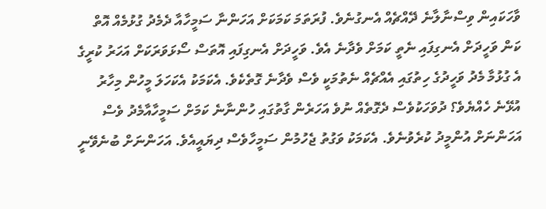ވާހަކައިން ވިސްނާލާނެ ދޭއްޗެއް އެނގުނެވެ. ފުރަތަމަ ކަމަކަށް އަހަންނާ ސަމީހާއާ ދެމެދު ގުޅުމެއް އޮތް ކަން ވަހީދަށް އެނގިފައި ނެތީ ކަމަށް ވެދާނެ އެވެ. ވަހީދަށް އެނގިފައި އޮތަސް ސޯޅަވަރަކަށް އަހަރު ކުރީގެ އެ ގުޅުމާ މެދު ވަހީދުގެ ހިތުގައި އެއްޗެއް ނެތުމަކީ ވެސް ވެދާނެ ގޮތެކެވެ. އެކަމަކު އެކަހަލަ މީހުން މިހާރު އުޅޭނެ ހެއްޔެވެ؟ ދުވަހަކުވެސް ދެގޮތެއް ނުވެ އަހަރެން ގާތުގައި ހުންނާނެ ކަމަށް ސަމީހާއާމެދު ވެސް އަހަންނަށް އުންމީދު ކުރެވުނެވެ. އެކަމަކު ވަގުތު ޖެހުމުން ސަމީހާވެސް ދިޔައީއެވެ. އަހަންނަށް ބުނެވޭނީ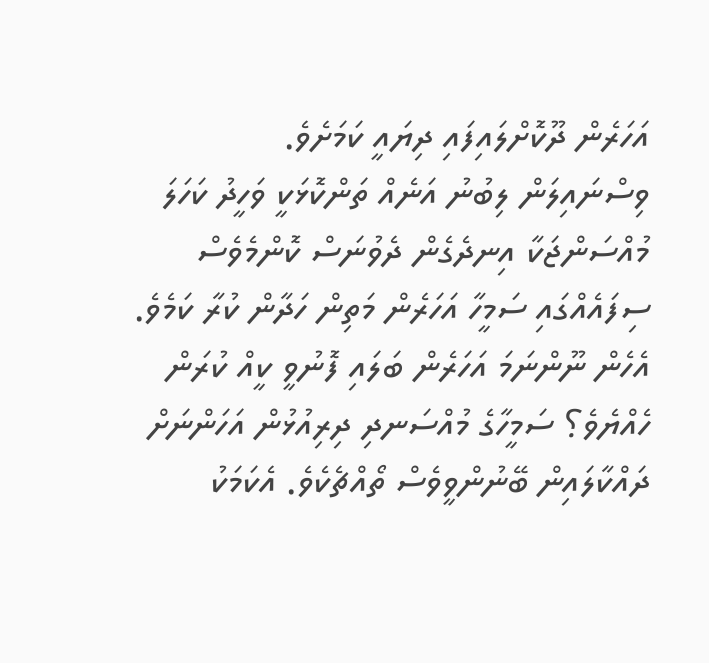އަހަރެން ދޫކޮށްލައިފައި ދިޔައީ ކަމަށެވެ.
ވިސްނައިލަން ލިބުނު އަނެއް ތަންކޮޅަކީ ވަހީދު ކަހަލަ މުއްސަންޖަކާ އިނދެގެން ދެވުނަސް ކޮންމެވެސް ސިފައެއްގައި ސަމީހާ އަހަރެން މަތިން ހަދާން ކުރާ ކަމެވެ. އެހެން ނޫންނަމަ އަހަރެން ބަލައި ފޮނުވީ ކީއް ކުރަން ހެއްޔެވެ؟ ސަމީހާގެ މުއްސަނދި ދިރިއުޅުން އަހަންނަށް ދައްކާލައިން ބޭނުންވީވެސް ތޯއްޗެކެވެ. އެކަމަކު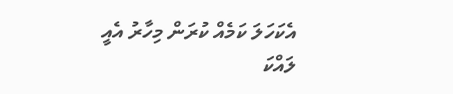އެކަހަލަ ކަމެއް ކުރަން މިހާރު އެއީ ލައްކަ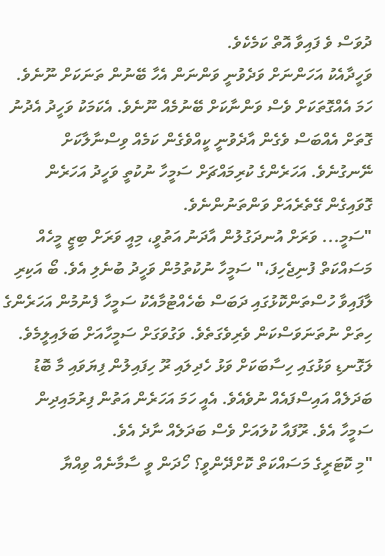ދުވަސް ވެ ފައިވާ އޮތް ކަމެކެވެ.
ވަހީދާއެކު އަހަންނަށް ވަދެވުނީ ވަންނަން އެހާ ބޭނުން ތަނަކަށް ނޫނެވެ. ހަމަ އެއްގޮތަކަށް ވެސް ވަންނާކަށް ބޭނުމެއް ނޫނެވެ. އެކަމަކު ވަހީދު އެދުނު ގޮތަށް އެއްބަސް ވެގެން އާދެވުނީ ކީއްވެގެން ކަމެއް ވިސްނާލާކަށް ނޭނގުނެވެ. އަހަރެންގެ ކުރިމައްޗަށް ސަމީހާ ނުކުތީ ވަހީދު އަހަރެން ގޮވައިގެން ގޭތެރެއަށް ވަންތަނުންނެވެ.
"ސަމީ... ވަރަށް އުނދަގުލުން އާދަނު އަތުވީ، މިއީ ވަރަށް ބިޒީ މީހެއް މަސައްކަތް ފުނިޖެހިފަ،" ސަމީހާ ނުކުތުމުން ވަހީދު ބުނެލި އެވެ. ބޯ އަކިރި ލާފައިވާ ހުސްތަންކޮޅުގައި ދަބަސް ބެހެއްޓުމާއެކު ސަމީހާ ފެނުމުން އަހަރެންގެ ހިތަށް ނުތަނަވަސްކަން ވެރިވެގަތެވެ. ވަގުވަގަށް ސަމީހާއަށް ބަލައިލީމެވެ. ލަގޮނޑި ވަޅުގައި ހިސާބަކަށް ވަޅު ހެދިލައި ރޫ ހިފައިލުން ފިޔަވައި މާ ބޮޑު ބަދަލެއް އައިސްފައެއް ނުވެއެވެ. އެއީ ހަމަ އަހަރެން އަތުން ފިރުމައިދިން ސަމީހާ އެވެ. ރޫފައާ ކުލައަށް ވެސް ބަދަލެއް ނާދެ އެވެ.
"މި ކޮޓަރީގެ މަސައްކަތް ކޮށްދޭންވީ؟ ހޯދަން ވީ ސާމާނެއް ވިއްޔާ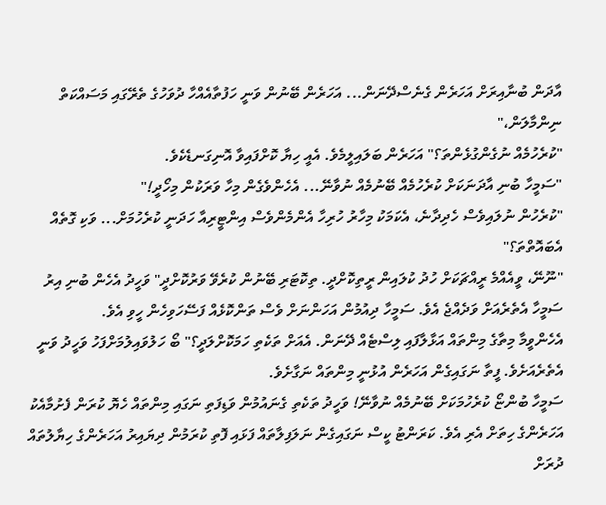އާދަން ބުނާއިރަށް އަހަރެން ގެނެސްދޭނަން... އަހަރެން ބޭނުން ވަނީ ހަފުތާއެއްހާ ދުވަހުގެ ތެރޭގައި މަސައްކަތް ނިންމާލަން،"
"ކުރެހުމެއް ނުގެންގުޅެންތަ؟" އަހަރެން ބަލައިލީމެވެ. އެއީ ހިޔާ ކޮށްފައިވާ އޮނިގަނޑެކެވެ.
"ސަމީހާ ބުނި އާދަނަކަށް ކުރެހުމެއް ބޭނުމެއް ނުވާނޭ... އެހެންވެގެން މިހާ ވަރަކުން މިހޯދީ!"
"ކުރެހުން ނުލައިވެސް ހެދިދާނެ، އެކަމަކު މިހާރު ހުރިހާ އެންމެންވެސް އިންޓީރިއާ ހަދަނީ ކުރެހުމަށް... ވަކި ގޮތެއް އެބައޮތްތަ؟"
"ނޫނޭ، ވީއެއްމެ ރީއްޗަކަށް ހުދު ކުލައިން ރީތިކޮށްދީ. ތިކޮޓަރި ބޭނުން ކުރެވޭ ވަރުކޮށްދީ" ވަހީދު އެހެން ބުނި އިރު ސަމީހާ އެތެރެއަށް ވަދެއްޖެ އެވެ. ސަމީހާ ދިއުމުން އަހަންނަށް ވެސް ތަންކޮޅެއް ފަސޭހަވިހެން ހީވި އެވެ.
އެހެންވީމާ މިތާގެ މިންތައް އަޅާލާފައި ލިސްޓެއް ދޭނަން. އެއަށް ތަކެތި ހަމަކޮށްލަދީ؟" ބޯ ހަލުވައިލުމަށްފަހު ވަހީދު ވަނީ އެތެރެއަށެވެ. ފީތާ ނަގައިގެން އަހަރެން އުޅުނީ މިންތައް ނަގާށެވެ.
ސަމީހާ ބުންޏޯ ކުރެހުމަކަށް ބޭނުމެއް ނުވާނޭ! ވަހީދު ތަކެތި ގެނައުމުން ވަޑިފަތި ނަގައި މިންތައް ހެޔޮ ކުރަން ފެށުމާއެކު އަހަރެންގެ ހިތަށް އެރި އެވެ. ކަރަންޓު ކީސް ނަގައިގެން ނަލަފިލާތައް ފަޅައި ފޮތި ކުރަމުން ދިޔައިރު އަހަރެންގެ ހިޔާލުތައް ދުރަށް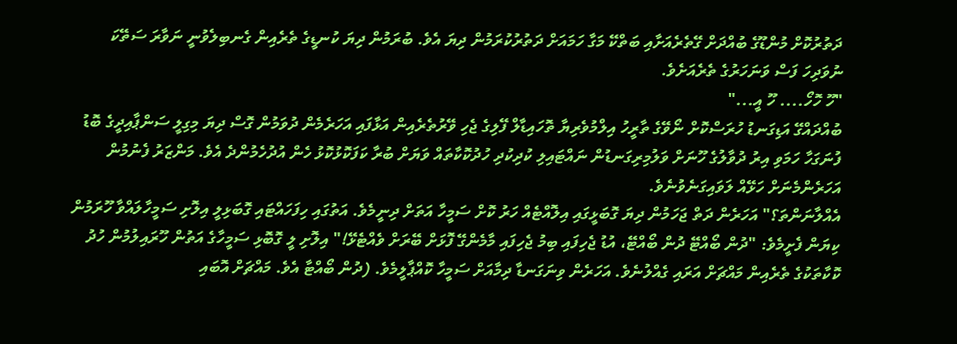ދަތުރުކޮށް މުންޑޫގެ ބުއްދަށް ގޭތެރެއަށާއި ބަތްކޭ މަގާ ހަމައަށް ދަތުރުކުރަމުން ދިޔަ އެވެ. ބުރަމުން ދިޔަ ކުނޑީގެ ތެރެއިން ގެނބިލެވުނީ ނަވާރަ ސަތޭކަ ނުވަދިހަ ފަސް ވަނަހަރުގެ ތެރެއަށެވެ.
"ހޫ ހޮހޯ.... ހޫ އީ..."
ބުއްދައްގޭ އަޑިގަނޑު ހުރަސްކޮށް ނޯވޭގެ ތާރީހު އިލްމުވެރިޔާ ތޮހައިޑާލް ފޭލިގެ ޖެހި ވޭރުތެރެއިން އަޅާފައި އަހަރެމެން ދުވަމުން ގޮސް ދިޔަ މިގިލީ ސަންޕާއިދީގެ ބޮޑު ފުނަގަހާ ހަމަވި އިރު ދުވާލުގެ ހޫނަށް ވަލުމިރިގަނޑުން ނައްޓައިލި ކުދިކުދި ހުދުކޮކާތައް ވަޔަށް ބުރާ ކަފަކޮޅުކޮޅު ހެން އުދުހެމުންދެ އެވެ. މަންޒަރު ފެނުމުން އަހަރެންމެނަށް ހަޅޭއް ލަވައިގަނެވުނެވެ.
އެއްލާނަންތަ؟" އަހަރެން ދަތް ޖަހަމުން ދިޔަ ގޮބަޅީގައި އިލޮއްޓެއް ހަރު ކޮށް ސަމީހާ އަތަށް ދިނީމެވެ. އަތުގައި ހިފަހައްޓައި ގޮބަޅިލީ އިލޮށި ސަމީހާލައްވާ ހޫރަމުން ކިޔަން ފެށީމެވެ: "ދުން ބޯއްޓޭ ދުން ބޯއްޓޭ، އުޑު ޖެހިފައި ބިމު ޖެހިފައި މާމެންގޭ ފޮޅަށް ބޭރަށް ވެއްޓެޅޭ!" އިލޮށި ލީ ގޮބޮޅި ސަމީހާގެ އަތުން ހޫރައިލުމުން ހުދު ކޮކާތަކުގެ ތެރެއިން މައްޗަށް އަރައި ގެއްލުނެވެ. އަހަރެން ވިނަގަނޑާ ދިމާއަށް ސަމީހާ ކޮއްޕާލީމެވެ. (ދުން ބޯއްޓާ އެވެ. މައްޗަށް އޮބައި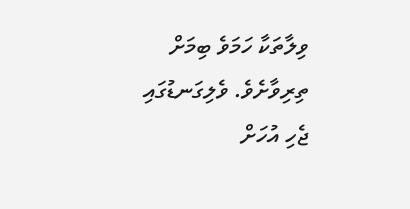ވިލާތަކާ ހަމަވެ ބިމަށް ތިރިވާށެވެ. ވެލިގަނޑުގައި ޖެހި އުހަށް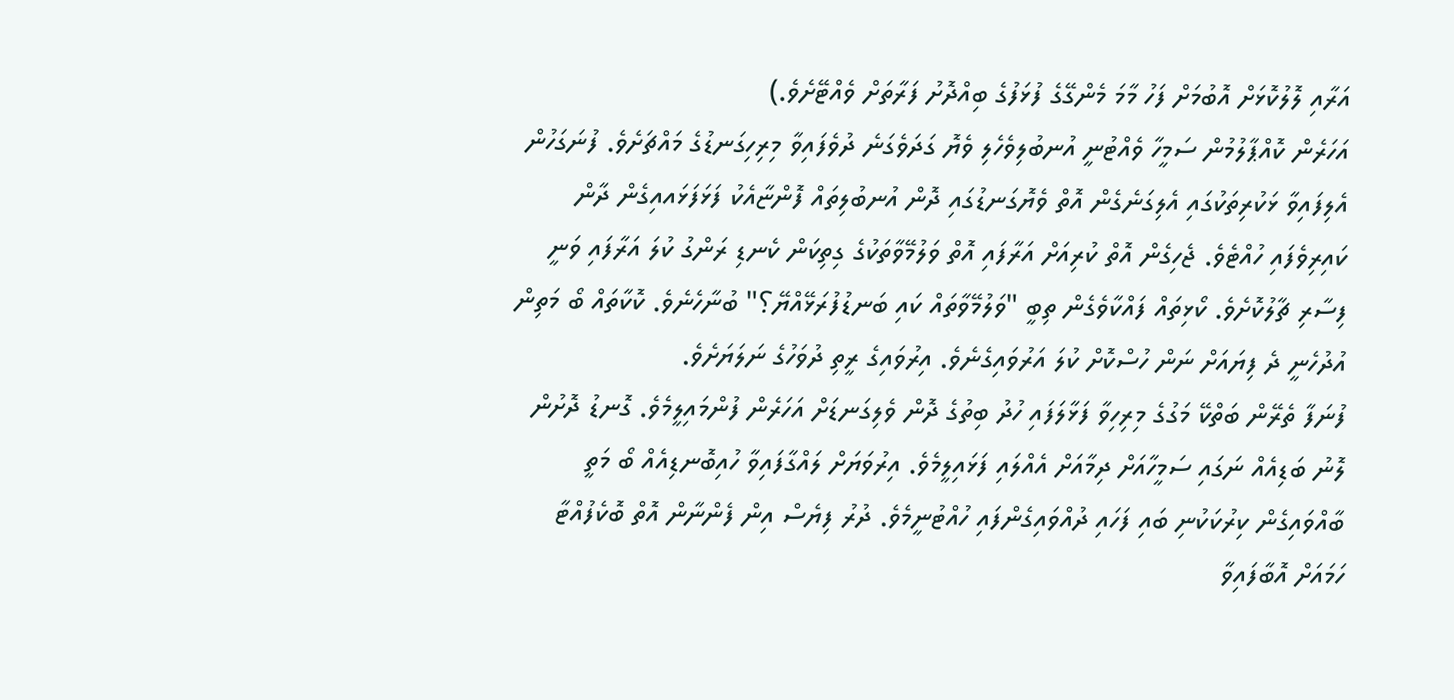އަރާއި ލޮލުކޮޅަށް އޮބުމަށް ފަހު މާމަ މެންގޭގެ ފުޅަފުގެ ބިއްދޮށު ފަރާތަށް ވެއްޓޭށެވެ.)
އަހަރެން ކޮއްޕާލުމުން ސަމީހާ ވެއްޓުނީ އުނބުލިވެހެލި ވެޔޮ ގަދަވެގަނެ ދުވެފައިވާ މިރިހިގަނޑުގެ މައްޗަށެވެ. ފުނަގަހުން އެލިފައިވާ ޅަކުރިތަކުގައި އެލިގަނެގެން އޮތް ވެޔޮގަނޑުގައި ދޮން އުނބުލިތައް ފޮންޏާއެކު ފަޅަފަޅައއިގެން ދާން ކައިރިވެފައި ހުއްޓެވެ. ޖެހިގެން އޮތް ކުރިއަށް އަރާފައި އޮތް ވަލުމޭވާތަކުގެ ގިތިކަން ކެނޑި ރަންގު ކުލަ އަރާފައި ވަނީ ފިސާރި ޗާލުކޮށެވެ. ކޯޅިތައް ފައްކާވެގެން ތިބީ "ވަލުމޭވާތައް ކައި ބަނޑުފުރަޅޭއްޔޭ؟" ބުނާހެނެވެ. ކޮކާތައް ބޯ މަތިން އުދުހެނީ ދެ ފިޔައަށް ނަން ހުސްކޮށް ކުލަ އަރުވައިގެނެވެ. އިރުވައިގެ ރީތި ދުވަހުގެ ނަލަޔަށެވެ.
ފުނަފާ ތެރޭން ބަތްކޭ މަގުގެ މިރިހިވާ ފަޅާލަފައި ހުދު ބިތުގެ ދޮން ވެލިގަނޑަށް އަހަރެން ފުންމައިލީމެވެ. ގޮނޑު ދޮށުން ލޮނު ބަޑިއެއް ނަގައި ސަމީހާއަށް ދިމާއަށް އެއްލައި ފަޅައިލީމެވެ. އިރުވަޔަށް ލައްގާފައިވާ ހުއިބޮނޑިއެއް ބޯ މަތީ ބާއްވައިގެން ކިރުކަކުނި ބައި ފަހައި ދުއްވައިގެންފައި ހުއްޓުނީމެވެ. ދުރު ފިޔެސް އިން ފެންނާން އޮތް ބޮކެފުއްޓާ ހަމައަށް އޮބާފައިވާ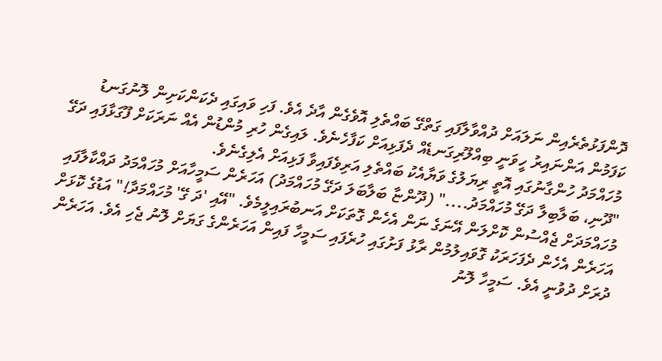ދޮންފަޅުތެރެއިން ނަލައަށް ދުއްވާލާފައި ގަތްގޭ ބައްތެލި އޮވެގެން އާދެ އެވެ. ފަހި ވައިގައި ދެކަންކަށިން ލޮނުގަނޑު ކަފަމުން އަންނައިރު ހީވަނީ ބިއްލޫރިގަނޑެއް ދެފަޅިއަށް ކަފާހެނެވެ. ލައިގެން ހުރި މުންޑުން އެއް ނަރަކަށް ފޫގަޅާފައި ދަގޭ މުހައްމަދު ހުންގާނުގައި އޮތީ ރިޔަލުގެ ވަޔާއެކު ބައްތެލި އަރިވެފައިވާ ފަޅިއަށް އެލިގެނެވެ.
"ދޫނި، ބަލާބިލާ ދަގޭ މުހައްމަދު...." (ދޫންޏާ ބަލާބަލަ ދަގޭ މުހައްމަދު) އަހަރެން ސަމީހާއަށް މުހައްމަދު ދައްކާލާފައި މުހައްމަދަށް ޖެއްސުން ކޮށްލަން އޭނަގެ ނަން އެހެން ގޮތަކަށް އަނބުރައިލީމެވެ. "އޭއި 'ދަ ގޭ' މުހައްމަދާ!" އަޑުގެ ކޮޅަށް އަހަރެން އެހެން ދެފަހަރަކު ގޮވައިލުމުން ރާޅު ފަށުގައި ހުރެފައި ސަމީހާ ފައިން އަހަރެންގެ ގަޔަށް ލޮނު ޖެހި އެވެ. އަހަރެން ދުރަށް ދުވުނީ އެވެ. ސަމީހާ ލޮނު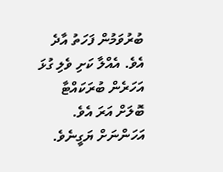ބުރުވަމުން ފަހަތު އާދެ އެވެ. އެއްލާ ކަށި ވެލި ގުޅަ އަހަރެން ބުރަކައްޓާ ބޮލަށް އަރަ އެވެ. އަހަންނަށް ޔަގީނެވެ.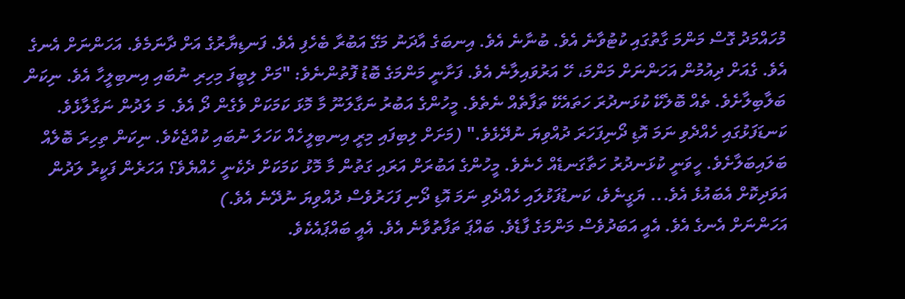މުހައްމަދު ގޮސް މަންމަ ގާތުގައި ކުޓުވާނެ އެވެ. ބުނާނެ އެވެ. އިނބަގެ އާދަނު މަގޭ އަބުރާ ބެހެފި އެވެ. ފަނޑިޔާރުގެ އަށް ދާނަމެވެ. އަހަންނަށް އެނގެ އެވެ. ގެއަށް ދިއުމުން އަހަންނަށް މަންމަ، ހޭ އަރުވައިލާނެ އެވެ. ފަށާނީ މަންމަގެ ބޮޑު ފޮތުންނެވެ: "މަށް ލިބީފަ މިހިރި ނުބައި އިނބިލީހާ އެވެ. ނިކަން ބަލާބިލާށެވެ. ތެއް ބޮލެކޭ ކުޅަނދުރަ ހަތައެކޭ ތަފާތެއް ނެތެވެ. މީހުންގެ އަބުރު ނަގާލަނޫ މާ މޮޅަ ކަމަކަށް ވެގެން ދޯ އެވެ. މަ ލަދުން ނަގާލާޅެވެ. ކަނޑަފަޅުގައި ހެއްދެވި ނަމަ އޮޑި ދޯނިފަހަރަ ދުއްވިޔަ ނުދޭޅެވެ." (މަށަށް ލިބިފައި މިރީ އިނބިލީހެއް ކަހަލަ ނުބައި ކުއްޖެކެވެ. ނިކަން ތިހިރަ ބޮލެއް ބަލައިބަލާށެވެ. ހީވަނީ ކުޅަނދުރު ހަތާގަނޑެއް ހެނެވެ. މީހުންގެ އަބުރަށް އަރައި ގަތުން މާ މޮޅު ކަމަކަށް ދެކެނީ ހެއްޔެވެ؟ އަހަރެން ފަކީރު ލަދުން އަވަދިކޮށް އެބައުޅެ އެވެ... ޔަގީނެވެ، ކަނޑުފަޅުލައި ހެއްދެވި ނަމަ އޮޑި ދޯނި ފަހަރުވެސް ދުއްވިޔަ ނުދޭނެ އެވެ.)
އަހަންނަށް އެނގެ އެވެ. އެއީ އަބަދުވެސް މަންމަގެ ފާޑެވެ. ބައްޕަ ތަފާތުވާނެ އެވެ. އެއީ ބައްޕައެކެވެ.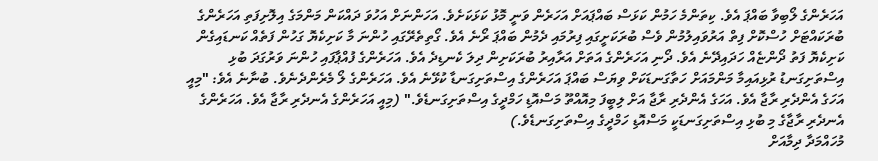އަހަރެންގެ ލޯބިވާ ބައްޕަ އެވެ. ކިތަންމެ ހަމުން ކަޅަސް ބައްޕައަށް އަހަރެން ވަނީ މޮޅު ކަޅަކަށެވެ. އަހަންނަށް އަހުވަ ދައްކަން މަންމަގެ އިލޮށިފަތި އަހަރެންގެ ބުރަކައްޓަށް ހުސްކޮށް ފިތް އަރުވައިލުމުން ވެސް ބުރަކަށީގައި ފިރުމައި ދެމުން ބައްޕަ ރޯނެ އެވެ. ގޯތިތެރޭގައި ހުންނަ މާ ކަށިކެޔޮ ގަހުން ފަތެއް ކަނޑައިގެން ކަށިކެޔޮ ފަތު ދޯންޏެއް ހަދައިދޭނެ އެވެ. ދޯނި އަހަރެންގެ އަތަށް އަރާއިރު ބުރަކަށިން ދިލަ ކެނޑިދެ އެވެ. އަހަރެންގެ ފުއްޕާފައި ހުންނަ ވަރުގަދަ ބުޅި އިސްތަށިގަނޑު ރުޅިއައިމާ މަންމައަށް ހަތާގަނޑަކަށް ވިޔަސް ބައްޕަ އަހަރެންގެ އިސްތަށިގަނޑާ ކުޅޭނެ އެވެ. އަހަރެންގެ ލޯ މެރެންދެނެވެ. ބުނާނެ އެވެ: "މިއީ އަހަގެ އެންދެރި ރާޖާ އެވެ. އަހަގެ އެންދެރި ރާޖާ އަށް ލިބީފަ މިއޮއްތޫ މަސްއޮޑި ހަމްދީގެ އިސްތަށިގަނޑެވެ." (މިއީ އަހަރެންގެ އެނދެރި ރާޖާ އެވެ. އަހަރެންގެ އެނދެރި ރާޖާގެ މި ބުޅި އިސްތަށިގަނޑަކީ މަސްއޮޑި ހަމްދީގެ އިސްތަށިގަނޑެވެ.)
މުހައްމަދާ ދިމާއަށް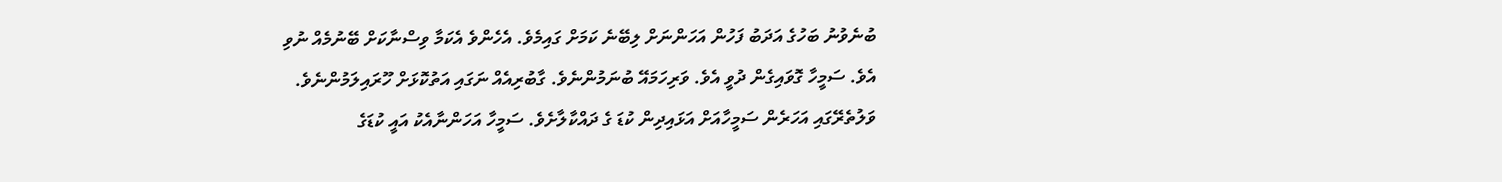ބުނެވުނު ބަހުގެ އަދަބު ފަހުން އަހަންނަށް ލިބޭނެ ކަމަށް ގައިމެވެ. އެހެންވެ އެކަމާ ވިސްނާކަށް ބޭނުމެއް ނުވި އެވެ. ސަމީހާ ގޮވައިގެން ދުވީ އެވެ. ވަރިހަމައޭ ބުނަމުންނެވެ. ގާބުރިއެއް ނަގައި އަތުކޮޅަށް ހޫރައިލަމުންނެވެ. ވަލުތެރޭގައި އަހަރެން ސަމީހާއަށް އަޅައިދިން ކުޑަ ގެ ދައްކާލާށެވެ. ސަމީހާ އަހަންނާއެކު އައީ ކުޑަގެ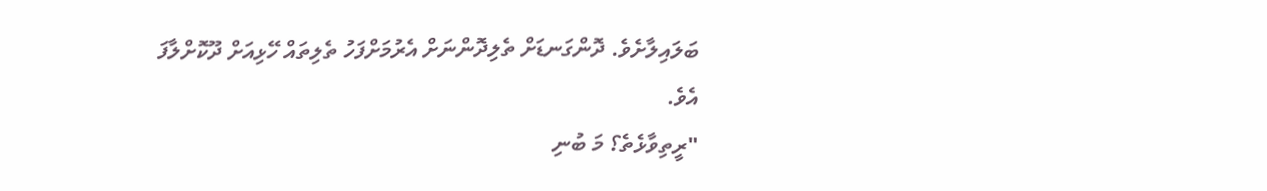ބަލައިލާށެވެ. ދޮންގަނޑަށް ތެލިދޮންނަށް އެރުމަށްފަހު ތެލިތައް ހޭޅިއަށް ދޫކޮށްލާފަ އެވެ.
"ރީތިވާޅެތެ؟ މަ ބުނި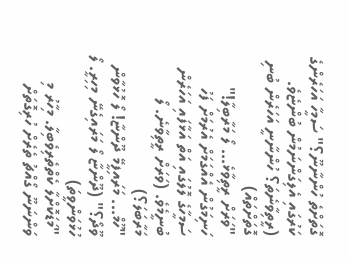ގޮތަށްތެ ހުންނާނޫ؟" ސަމީހާ އަހަރެންގެ ކަރުގައި އެލިގަންނަމުން ބުންޏެވެ. (ރީތިވާނެތަ؟ ހުންނާނީ އަހަރެން ބުނި ގޮތަށްތައް)
"ވަރަށް ރީތިވާޅެ... ލޯ މަރާބިލާ!" ހަނިމަގުން އެއްގަމަށް އެރުމަށް ފަހު ސަމީހާގެ ލޮލުގައި އަތް އަޅާފައި އަހަރެން ބުނީމެވެ. (ވަރަށް ރީތިވާނެ. ލޯ މަރާބަލަ؟)
"ހޫމް... މަރައިފީމޭ ދޫންޏާ! ލޯ ހޮޅުވާން ވޫދޯ؟" (ދޫންޏާ ލޯ މަރައިގެނޭ މިހިރީ. ލޯ ހުޅުވަންވީތަ)
"މަޑަކޮށްލާ ކެތްތެރިވެބިލާ. މިހާރު މި ވަންނަނޫ ގޯއްޗު ތެރެށް ހުރިގޮތަށް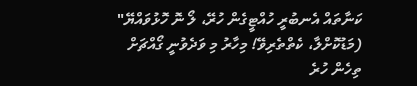ކަނާތައް އެނބުރީ ހުއްޓީގެން ހުރޭ، ލޯ ނޮ ހޮޅުވައްޔޭ" (މަޑުކޮށްލާ، ކެތްތެރިވޭ! މިހާރު މި ވަދެވުނީ ގޯއްޗަށް ތިހެން ހުރެ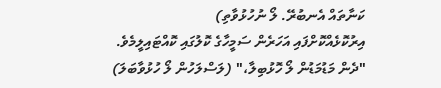ކަނާތައް އެނބުރޭ. ލޯ ނުހުޅުވާތި)
އިރުކޮޅެއްކޮށްފައި އަހަރެން ސަމީހާގެ ކޮލުގައި ކޮއްޓައިލީމެވެ.
"ދެން މަޑުމަޑުން ލޯ ހޮޅުބިލާ،" (ލަސްލަހުން ލޯ ހުޅުވާބަލަ)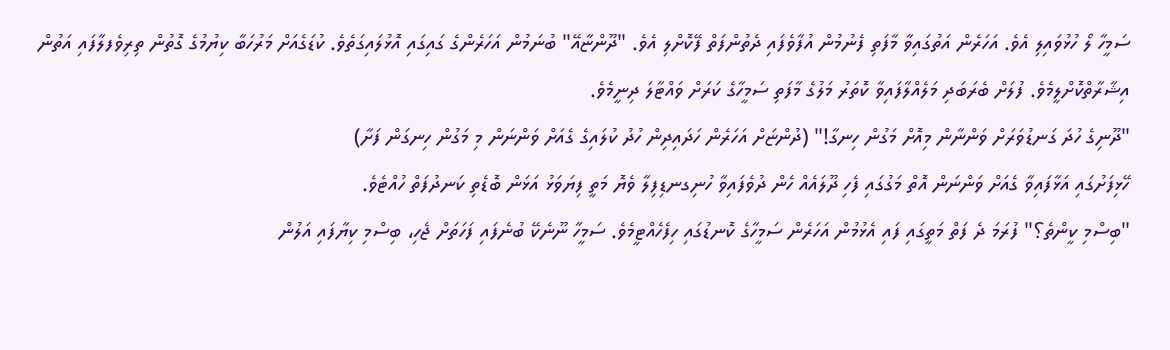ސަމީހާ ލޯ ހުޅުވައިލި އެވެ. އަހަރެން އަތުގައިވާ މާފަތި ފެނުމުން އުފާވެފައި ދެތުންފަތް ފޭކޮށްލި އެވެ. "ދޫންޏާއޭ" ބުނަމުން އަހަރެންގެ ގައިގައި އޮޅުލައިގަތެވެ. ކުޑަގެއަށް މަރުހަބާ ކިޔުމުގެ ގޮތުން ތިރިވެފލާފައި އަތުން އިޝާރާތްކޮށްލީމެވެ. ފުލަށް ބެރަބަދި މަލެއްލާފައިވާ ކޮތަރު މަލުގެ މާފަތި ސަމީހާގެ ކަރަށް ވައްޓާލަ ދިނީމެވެ.
"ދޫނިގެ ހުދަ ގަނޑުވަރަށް ވަންނާން މިއޮށް މަގުން ހިނގާ!" (ދުންޏަށް އަހަރެން ހަދައިދިން ހުދު ކުލައިގެ ގެއަށް ވަންނަން މި މަގުން ހިނގަން ފަށާ)
ހޭޅިފަށުގައި އަޅާފައިވާ ގެއަށް ވަންނަން އޮތް މަގުގައި ފެހި ދޫލައެއް ހެން ދުވެފައިވާ ހުނިގނޑިފިލާ ވެޔޮ މަތީ ފިޔަވަޅު އަޅަން ބޮޑެތި ކަނދުފަތް ހުއްޓެވެ.
"ބިސްމި ކީންތެ؟" ފުރަމަ ދެ ފަތް މަތީގައި ފައި އެޅުމުން އަހަރެން ސަމީހާގެ ކޮނޑުގައި ހިފެހެއްޓީމެވެ. ސަމީހާ ނޫނެކޭ ބުނެފައި ފަހަތަށް ޖެހި، ބިސްމި ކިޔާފައި އަލުން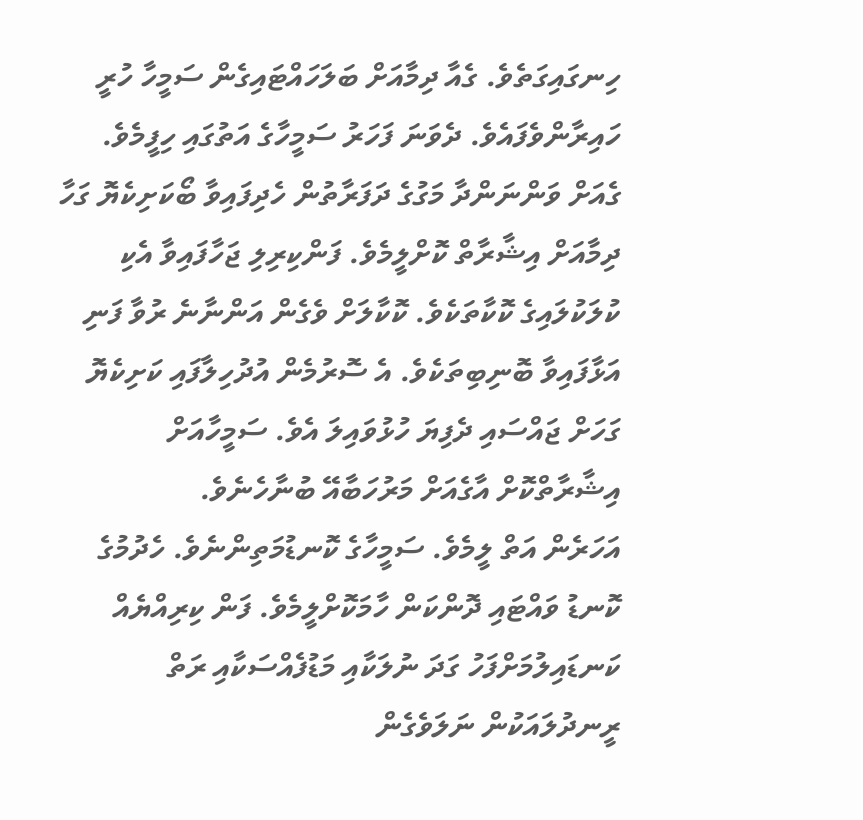ހިނގައިގަތެވެ. ގެއާ ދިމާއަށް ބަލަހައްޓައިގެން ސަމީހާ ހުރީ ހައިރާންވެފައެވެ. ދެވަނަ ފަހަރު ސަމީހާގެ އަތުގައި ހިފީމެވެ. ގެއަށް ވަންނަންދާ މަގުގެ ދަފަރާތުން ހެދިފައިވާ ބޯކަށިކެޔޮ ގަހާ ދިމާއަށް އިޝާރާތް ކޮށްލީމެވެ. ފަންކިރިލި ޖަހާފައިވާ އެކި ކުލަކުލައިގެ ކޮކާތަކެވެ. ކޮކާލަށް ވެގެން އަންނާނެ ރުވާ ފަނި އަޅާފައިވާ ބޮނިބިތަކެވެ. އެ ސޮރުމެން އުދުހިލާފައި ކަށިކެޔޮ ގަހަށް ޖައްސައި ދެފިޔަ ހުޅުވައިލަ އެވެ. ސަމީހާއަށް އިޝާރާތްކޮށް އާގެއަށް މަރުހަބާއޭ ބުނާހެނެވެ.
އަހަރެން އަތް ލީމެވެ. ސަމީހާގެ ކޮނޑުމަތިންނެވެ. ހެދުމުގެ ކޮނޑު ވައްޓައި ދޮންކަން ހާމަކޮށްލީމެވެ. ފަން ކިރިއްޔެއް ކަނޑައިލުމަށްފަހު ގަދަ ނުލަކާއި މަޑުފެއްސަކާއި ރަތް ރީނދުލައަކުން ނަލަވެގެން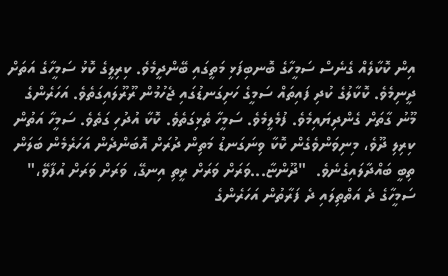އިން ކޮކާލެއް ގެނެސް ސަމީހާގެ ބޮނބިފަޅި މަތީގައި ބޭންދީމެވެ. ކިރިލީގެ ކޮޅު ސަމީހާގެ އަތަށް ދީނިމެވެ. ކޮކާލުގެ ކުދި ފައިތައް ސަމީގެ ހަށިގަނޑުގައި ޖެހުމުން ރޫރޫލައިގަތެވެ. އަހަރެންގެ މޫނު ގާތަށް ގެންދިޔައިމެވެ. ފުމެލީމެވެ. ސަމީހާ ތެޅިގަތެވެ. ކޮކާ އުދުހި ގަތެވެ. ސަމީހާ އަތުން ކިރިލި ދޫވެ، މިނިވަންވެގެން ކޮކާ ވިނަގަނޑު މަތިން ދުރަށް އޮބަންދެން އަހަރެމެން ބަލަން ތިބީ ބައްދާލައިގެނެވެ.  "ދޫންޏާ...ވަރަށް ވަރަށް ރީތި އިނގޭ، ވަރަށް ވަރަށް އުފާވޭ،" ސަމީހާގެ ދެ އަތްތިލައި ދެ ފަރާތުން އަހަރެންގެ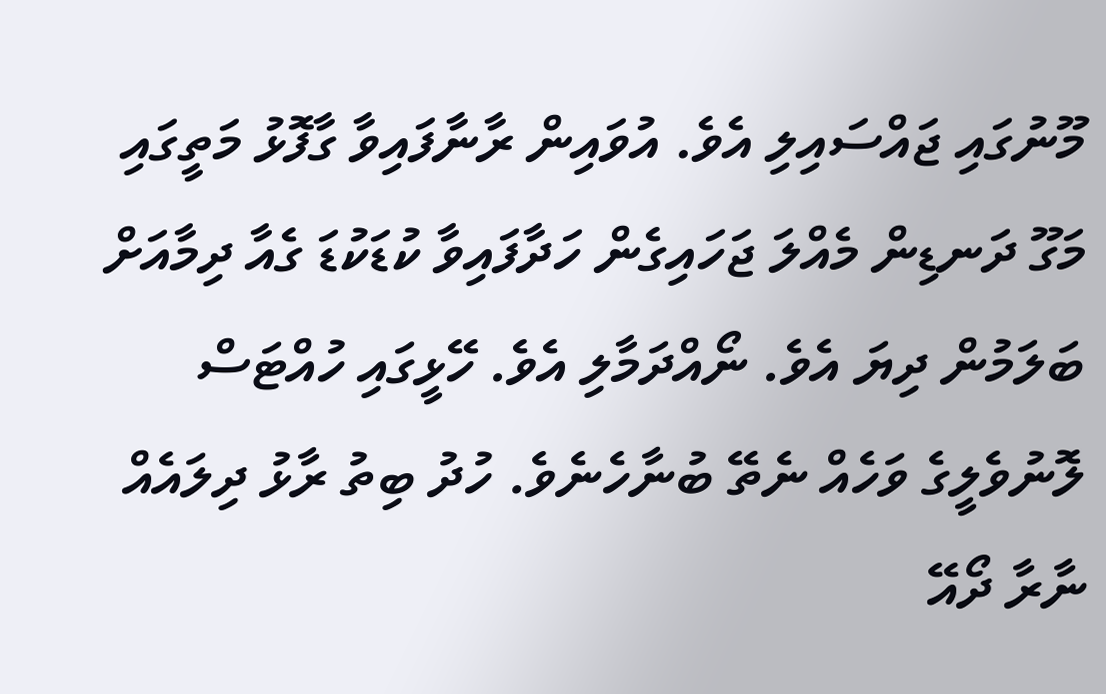މޫނުގައި ޖައްސައިލި އެވެ. އުވައިން ރާނާފައިވާ ގާފޮޅު މަތީގައި މަގޫ ދަނޑިން މެއްލަ ޖަހައިގެން ހަދާފައިވާ ކުޑަކުޑަ ގެއާ ދިމާއަށް ބަލަމުން ދިޔަ އެވެ. ނޯއްދަމާލި އެވެ. ހޭޅީގައި ހުއްޓަސް ލޮނުވެލީގެ ވަހެއް ނެތޭ ބުނާހެނެވެ. ހުދު ބިތު ރާޅު ދިލައެއް ނާރާ ދޯއޭ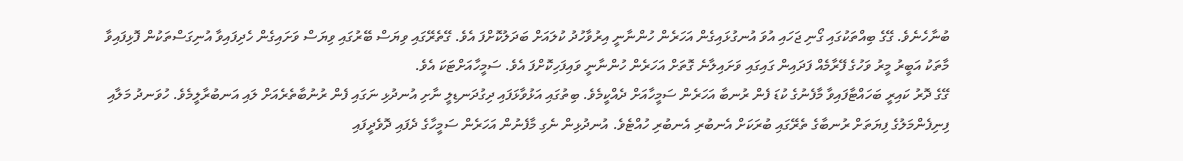ބުނާހެނެވެ. ގޭގެ ބިއްތަކުގައި ގޯނި ޖަހައި އުވަ އުނގުޅައިގެން އަހަރެން ހުންނާނީ އިރުވާހުދު ކުލައަށް ބަދަލުކޮށްފަ އެވެ. ގޭތެރޭގައި ވިޔަސް ބޭރުގައި ވިޔަސް ވަށައިގެން ހެދިފައިވާ އުނިގަސްތަކުން ފޮޅިފައިވާ މާތަކު އަބީރު މީރު ވަހުގެ ފޭރާމެއް ފަދައިން ގައިގައި ވަށައިލާނެ ގޮތަށް އަހަރެން ހުންނާނީ ވައިފަހިކޮށްފަ އެވެ. ސަމީހާއަށްޓަކަ އެވެ.
ގޭގެ ދޮރު ކައިރީ ބަހައްޓާފައިވާ މާފެނުގެ ކުޑަ ފެން ރުނބާ އަހަރެން ސަމީހާއަށް ދެއްކީމެވެ. ބިތުގައި އަޅުވާޅަފައި ދިގުދަނޑިލީ ނާށި އުނދުޅި ނަގައި ފެން ރުނުބާތެރެއަށް ލައި އަނބުރާލީމެވެ. ހުވަނދު މަލާއި ފިނިފެންމަލުގެ ފިޔަތަށް ރުނބާގެ ތެރޭގައި ބުރަކަށް އެނބުރި އެނބުރި ހުއްޓެވެ. އުނދުޅިން ނެގި މާފެނުން އަހަރެން ސަމީހާގެ ދެފައި ދޮވެދީފައި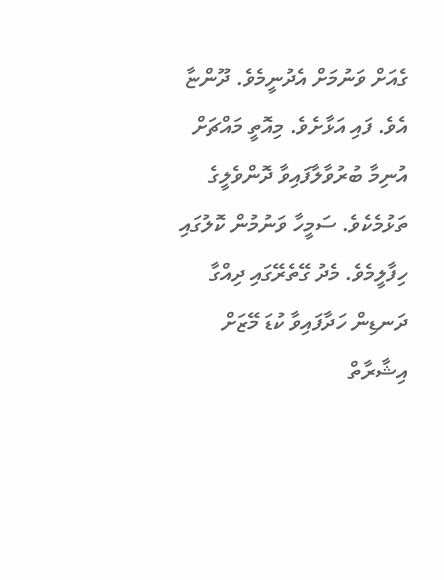ގެއަށް ވަނުމަށް އެދުނީމެވެ. ދޫންޏާ އެވެ. ފައި އަޅާށެވެ. މިއޮތީ މައްޗަށް އުނިމާ ބުރުވާލާފައިވާ ދޮންވެލީގެ ތަޅުމެކެވެ. ސަމީހާ ވަނުމުން ކޮލުގައި ހިފާލީމެވެ. މެދު ގޭތެރޭގައި ދިއްގާ ދަނޑިން ހަދާފައިވާ ކުޑަ މޭޒަށް އިޝާރާތް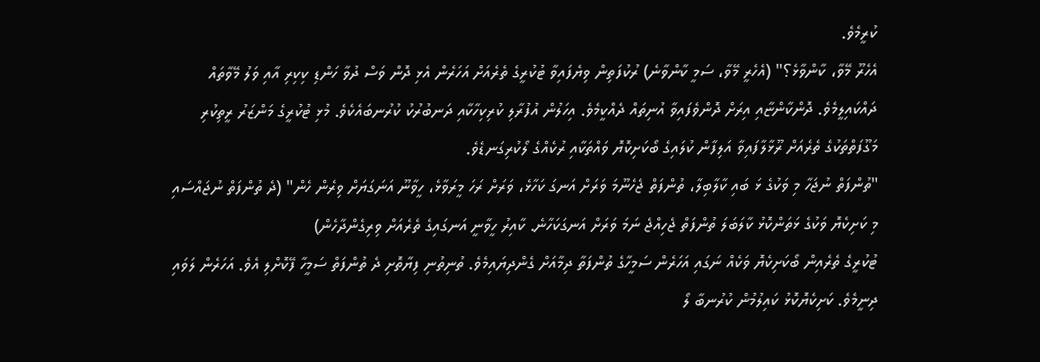ކުރީމެވެ.
އެހެރޫ މޭވާ، ކާންވާޅެ؟" (އެހެރީ މޭވާ، ސަމީ ކާންވާނެ) ރުކުފަތިން ވިޔެފައިވާ ޓުކުރީގެ ތެރެއަށް އަހަރެން އެޅި ދޮން ވަސް ދުވާ ހަންޑި ކިކިރި އާއި ވަލު މޭވާތައް ދައްކައިލީމެވެ. ދޮންކާންޏާއި އިރަށް ދޮންވެފައިވާ އުނިތައް ދެއްކީމެވެ. އިހަލުން އުފުރާލި ކުރިކިހާކާއި ދަނބުރުކު ކުރުނބައެކެވެ. މުޅި ޓުކުރީގެ މަންޒަރު ރީތިކުރި މަގޫފަތްތަކުގެ ތެރެއަށް ރޫޅާލާފައިވާ އަލިފާން ކުލައިގެ ބޯކަށިކޮޔޮ ވައްތަކާއި ރުކެއްގެ ލޯކުރިގަނޑެވެ.
"ތުންފަތް ނުޖަހާ މި ވަކުގެ ޅަ ބައި ކާލާބިލާ، ތުންފަތް ޖެހެނޫމަ ވަރަށް އަނގަ ކަހާޅެ، ވަރަށް ރަހަ މީރަވާޅެ، ހީވާނޫ އަނަގަޔަށް ވިރެން ހެން" (ދެ ތުންފަތް ނުޖައްސައި މި ކަށިކެޔޮ ވަކުގެ ޅަތަންކޮޅު ކާލަބަލަ ތުންފަތް ޖެހިއްޖެ ނަމަ ވަރަށް އަނގަކަހާނެ. ކާއިރު ހީވާނީ އަނގައިގެ ތެރެއަށް ވިރިގެންދާހެން)
ޓުކުރީގެ ތެރެއިން ބޯކަށިކެޔޮ ވަކެއް ނަގައި އަހަރެން ސަމީހާގެ ތުންފަތާ ދިމާއަށް ގެންދިޔައިމެވެ. ތުނިތުނި ފިޔާތޮށި ދެ ތުންފަތް ސަމީހާ ފޭކޮށްލި އެވެ. އަހަރެން ލަވައި ދިނީމެވެ. ކަށިކެޔޮކޮޅު ކައިލުމުން ކުރުނބާ ލޯ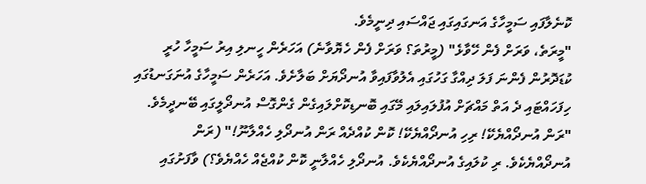ކޮނެލާފައި ސަމީހާގެ އަނގައިގައި ޖައްސައި ދިނީމެވެ.
"މީރަތެ، ވަރަށް ފެން ހޭވާޅެ" (މީރުތަ؟ ވަރަށް ފެން ހެޔޮވާނެ) އަހަރެން ހީނލި އިރު ސަމީހާ ހުރީ ކުޑަދޮރުން ފެންނަ ފަލަ ދިއްގާ ގަހުގައި އެލުވާފައިވާ އުނދޯޔަށް ބަލާށެވެ. އަހަރެން ސަމީހާގެ އުނަގަނޑުގައި ހިފަހައްޓައި ދެ އަތް މައްޗަށް އުފުލައިލައި މޭގައި ބޮނޑިކޮށްލައިގެން ގެންގޮސް އުނދޯލީގައި ބޭނދީމެވެ.
"ރަން އުނދޯއްޔެކޭ! ރިހި އުނދޯއްޔެކޭ! ކޮން ކުއްދެއް ރަން އުނދޯލި ހެއްލާނޫ!" (ރަން އުނދޯއްޔެކެވެ. ރި ކުލައިގެ އުނދޯއްޔެކެވެ. އުނދޯލި ހެއްލާނީ ކޮން ކުއްޖެއް ހެއްޔެވެ؟) ވާފަށުގައި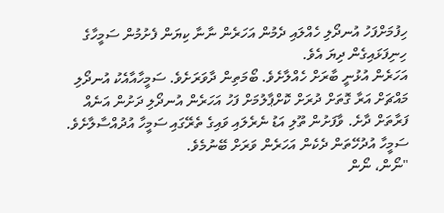ހިފުމަށްފަހު އުނދޯލި ހެއްލައި ދެމުން އަހަރެން ނާނާ ކިޔަން ފެށުމުން ސަމީހާގެ ހިނިފަޅައިގެން ދިޔަ އެވެ.
އަހަރެން އުޅުނީ ބާރަށް ހެއްލާށެވެ. ބޯމަތިން ދާވަރަށެވެ. ސަމީހާއާއެކު އުނދޯލި މައްޗަށް އަރާ ގޮތަށް ދުރަށް ކޮށްޕާލުމަށް ފަހު އަހަރެން އުނދޯލި ދަށުން އަނެއް ފަރާތަށް ދާށެ. ވާފަށުން ތޫލި އަޑު ނެރެލައި ވައިގެ ތެރޭގައި ސަމީހާ އުދުއްސާލާށެވެ. ސަމީހާ އުދުހޭތަން ދެކެން އަހަރެން ވަރަށް ބޭނުމެވެ.
"ނޯން، ނޯން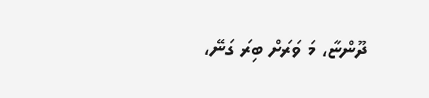ދޫންޏާ، މަ ވަރަށް ބިރަ ގަނޭ،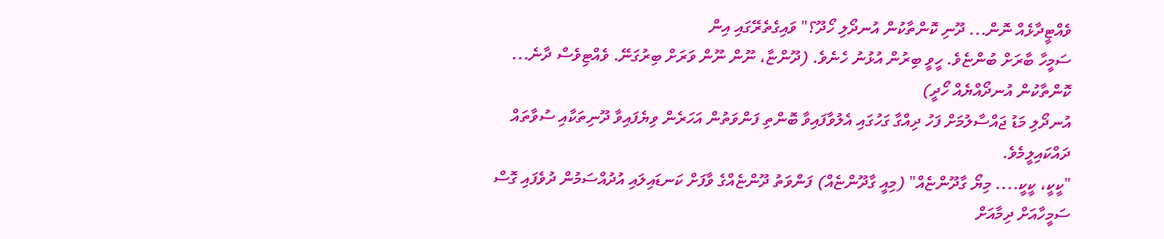ވެއްޓީދާޅެއް ނޮން... ދޫނި ކޮންތާކުން އުނދޯލި ހޯދޫ؟" ވައިގެތެރޭގައި އިން
ސަމީހާ ބާރަށް ބުންޏެވެ. ހީވީ ބިރުން އުޅުނު ހެނެވެ. (ދޫންޏާ، ނޫން ނޫން ވަރަށް ބިރުގަނޭ. ވެއްޓިވެސް ދާނެ... ކޮންތާކުން އުނދޯއްޔެއް ހޯދީ)
އުނދޯލި މަޑު ޖައްސާލުމަށް ފަހު ދިއްގާ ގަހުގައި އެލުވާފައިވާ ބޮންތި ފަންވަތުން އަހަރެން ވިޔެފައިވާ ދޫނިތަކާއި ސުވާތައް ދައްކައިލީމެވެ.
"ކީކީ، ކީކީ.... މިޔޯ ގާދޫންޏެއް" (މިއީ ގާދޫންޏެއް) ފަންވަތު ދޫންޏެއްގެ ވާފަށް ކަނޑައިލައި އުދުއްސަމުން ދުވެފައި ގޮސް ސަމީހާއަށް ދިމާއަށް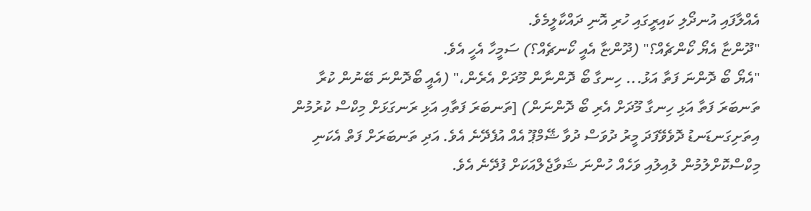އެއްލާފައި އުނދޯލި ކައިރީގައި ހުރި އޮނި ދައްކާލީމެވެ.
"ދޫންޏާ އެޔޯ ކޯންޗެއް؟" (ދޫންޏާ އެއީ ކޯނޗެއް؟) ސަމީހާ އެހީ އެވެ.
"އެޔޯ ބޯ ދޮންނަ ފަތާ އަޅު... ހިނގާ ބޯ ދޮންނާން މޫދަށް އެރެން،" (އެއީ ބޯދޮންނަ ބޭނުން ކުރާ ތަނބަރަ ފަތާ އަޅި ހިނގާ މޫދަށް އެރި ބޯ ދޮންނަން) [ތަނބަރަ ފަތާއި އަޅި ރަނގަޅަށް މިކްސް ކުރުމުން އިތަށިގަނޑަނޑު ދޮވެވޭފަދަ މީރު ދުވަސް ދުވާ ޝޭމްޕޫ އެއް އުފެދޭނެ އެވެ. އަދި ތަނބަރަށް ފަތް އެކަނި މިކްސްކޮށްލުމުން ލުއިލުއި ވަހެއް ހުންނަ ޝަވާޖެލްއަކަށް ފުދޭނެ އެވެ.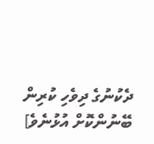ދެކުނުގެ ދިވެހި ކުރިން ބޭނުންކޮށް އުޅުނެވެ]